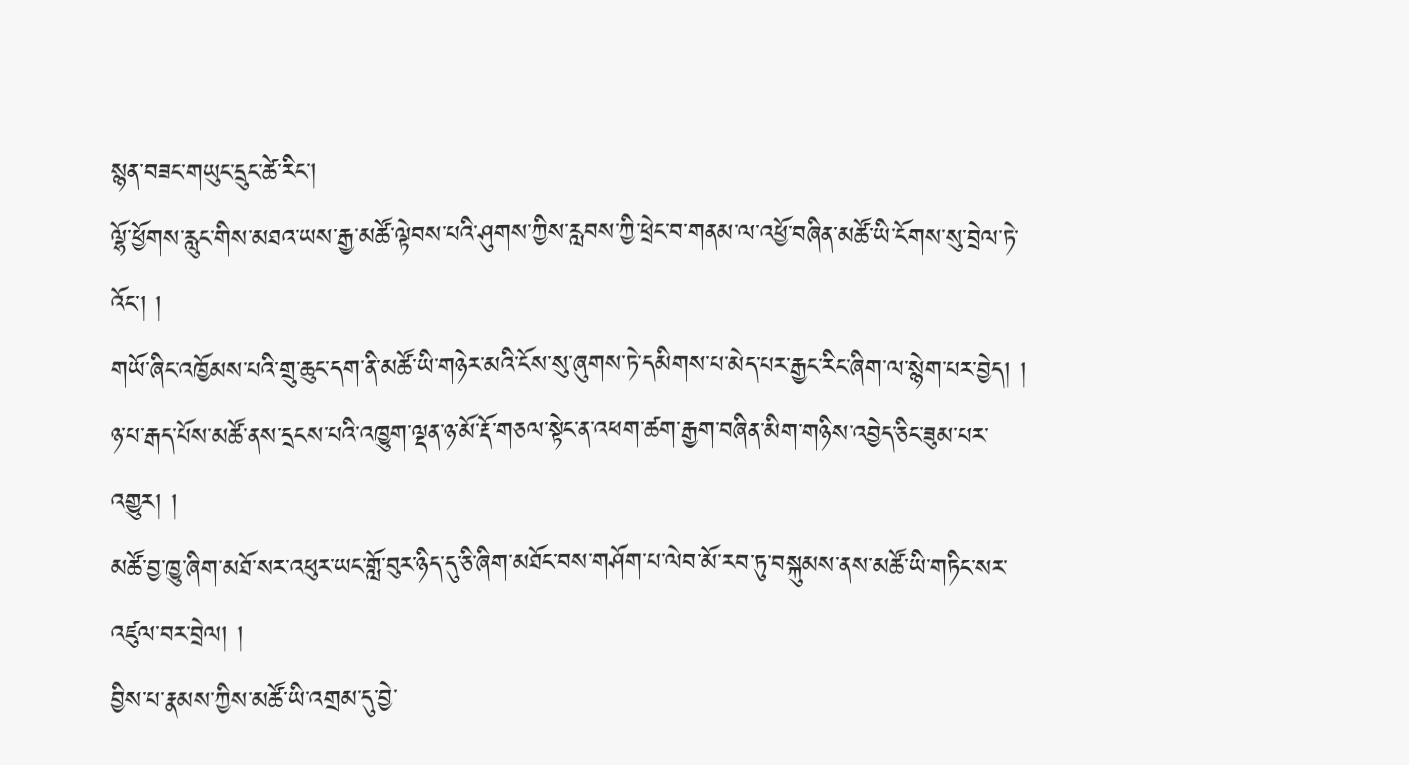སྙན་བཟང་གཡུང་དྲུང་ཚེ་རིང་།
ལྷོ་ཕྱོགས་རླུང་གིས་མཐའ་ཡས་རྒྱ་མཚོ་ལྟེབས་པའི་ཤུགས་ཀྱིས་རླབས་ཀྱི་ཕྲེང་བ་གནམ་ལ་འཕྱོ་བཞིན་མཚོ་ཡི་ངོགས་སུ་བྲེལ་ཏེ་འོང་། །
གཡོ་ཞིང་འཁྱོམས་པའི་གྲུ་ཆུང་དག་ནི་མཚོ་ཡི་གཉེར་མའི་ངོས་སུ་ཞུགས་ཏེ་དམིགས་པ་མེད་པར་རྒྱང་རིང་ཞིག་ལ་སྙེག་པར་བྱེད། །
ཉ་པ་རྒད་པོས་མཚོ་ནས་དྲངས་པའི་འཁྱུག་ལྡན་ཉ་མོ་རྡོ་གཅལ་སྟེང་ན་འཕག་ཚག་རྒྱག་བཞིན་མིག་གཉིས་འབྱེད་ཅིང་ཟུམ་པར་འགྱུར། །
མཚོ་བྱ་ཁྱུ་ཞིག་མཐོ་སར་འཕུར་ཡང་གློ་བུར་ཉིད་དུ་ཅི་ཞིག་མཐོང་བས་གཤོག་པ་ལེབ་མོ་རབ་ཏུ་བསྐུམས་ནས་མཚོ་ཡི་གཏིང་སར་འཛུལ་བར་བྲེལ། །
བྱིས་པ་རྣམས་ཀྱིས་མཚོ་ཡི་འགྲམ་དུ་བྱེ་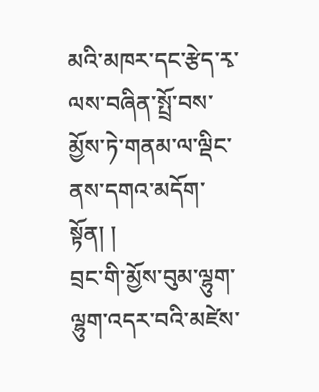མའི་མཁར་དང་རྩེད་རྭ་ལས་བཞིན་སྤྲོ་བས་མྱོས་ཏེ་གནམ་ལ་ལྡིང་ནས་དགའ་མདོག་སྟོན། །
བྲང་གི་མྱོས་བུམ་ལྷུག་ལྷུག་འདར་བའི་མཛེས་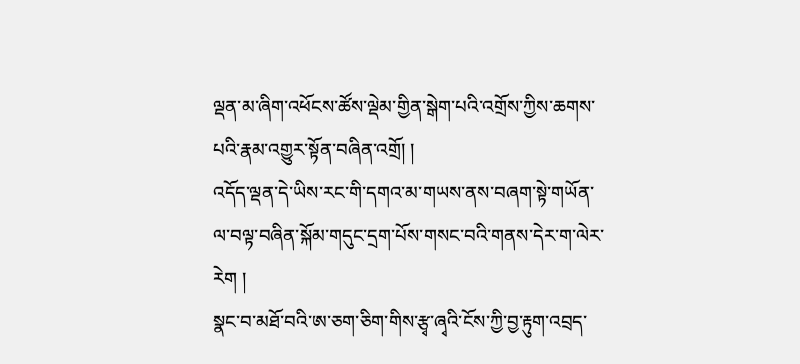ལྡན་མ་ཞིག་འཕོངས་ཚོས་ལྡེམ་གྱིན་སྒེག་པའི་འགྲོས་ཀྱིས་ཆགས་པའི་རྣམ་འགྱུར་སྟོན་བཞིན་འགྲོ། །
འདོད་ལྡན་དེ་ཡིས་རང་གི་དགའ་མ་གཡས་ནས་བཞག་སྟེ་གཡོན་ལ་བལྟ་བཞིན་སྐོམ་གདུང་དྲག་པོས་གསང་བའི་གནས་དེར་ག་ལེར་རེག །
སྣང་བ་མཐོ་བའི་ཨ་ཅག་ཅིག་གིས་རྩྭ་ཞྭའི་ངོས་ཀྱི་བྱ་རྟུག་འབྲད་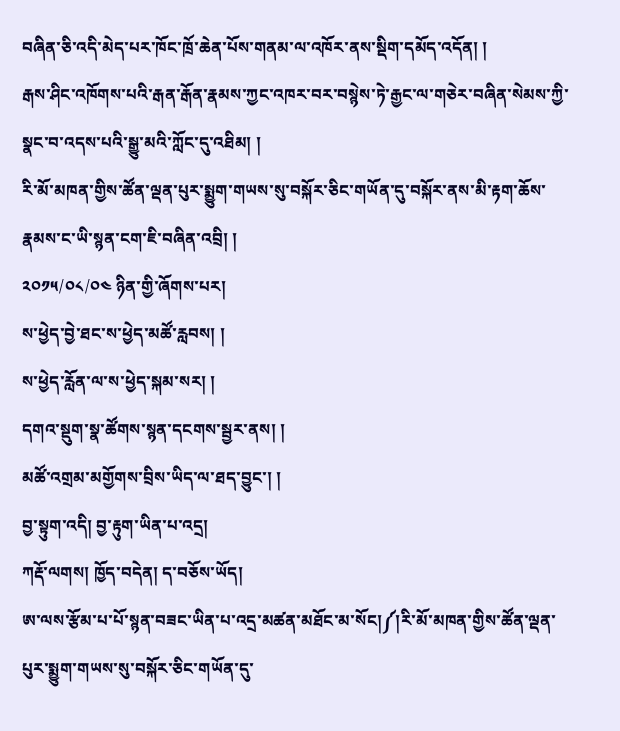བཞིན་ཅི་འདི་མེད་པར་ཁོང་ཁྲོ་ཆེན་པོས་གནམ་ལ་འཁོར་ནས་སྡིག་དམོད་འདོན། །
རྒས་ཤིང་འཁོགས་པའི་རྒན་རྒོན་རྣམས་ཀྱང་འཁར་བར་བསྙེས་ཏེ་རྒྱང་ལ་གཅེར་བཞིན་སེམས་ཀྱི་སྣང་བ་འདས་པའི་སྒྱུ་མའི་ཀློང་དུ་འཐིམ། །
རི་མོ་མཁན་གྱིས་ཚོན་ལྡན་པུར་སྨྱུག་གཡས་སུ་བསྐོར་ཅིང་གཡོན་དུ་བསྐོར་ནས་མི་རྟག་ཆོས་རྣམས་ང་ཡི་སྙན་ངག་ཇི་བཞིན་འབྲི། །
༢༠༡༥/༠༨/༠༤ ཉིན་གྱི་ཞོགས་པར།
ས་ཕྱེད་བྱེ་ཐང་ས་ཕྱེད་མཚོ་རླབས། །
ས་ཕྱེད་རློན་ལ་ས་ཕྱེད་སྐམ་སར། །
དགའ་སྡུག་སྣ་ཚོགས་སྙན་དངགས་སྦྱར་ནས། །
མཚོ་འགྲམ་མགྱོགས་བྲིས་ཡིད་ལ་ཐད་བྱུང་། །
བྱ་སྟུག་འདི། བྱ་རྟུག་ཡིན་པ་འདྲ།
ཀརྡོ་ལགས། ཁྱོད་བདེན། ད་བཅོས་ཡོད།
ཨ་ལས་རྩོམ་པ་པོ་སྙན་བཟང་ཡིན་པ་འདྲ་མཚན་མཐོང་མ་སོང།༼།རི་མོ་མཁན་གྱིས་ཚོན་ལྡན་པུར་སྨྱུག་གཡས་སུ་བསྐོར་ཅིང་གཡོན་དུ་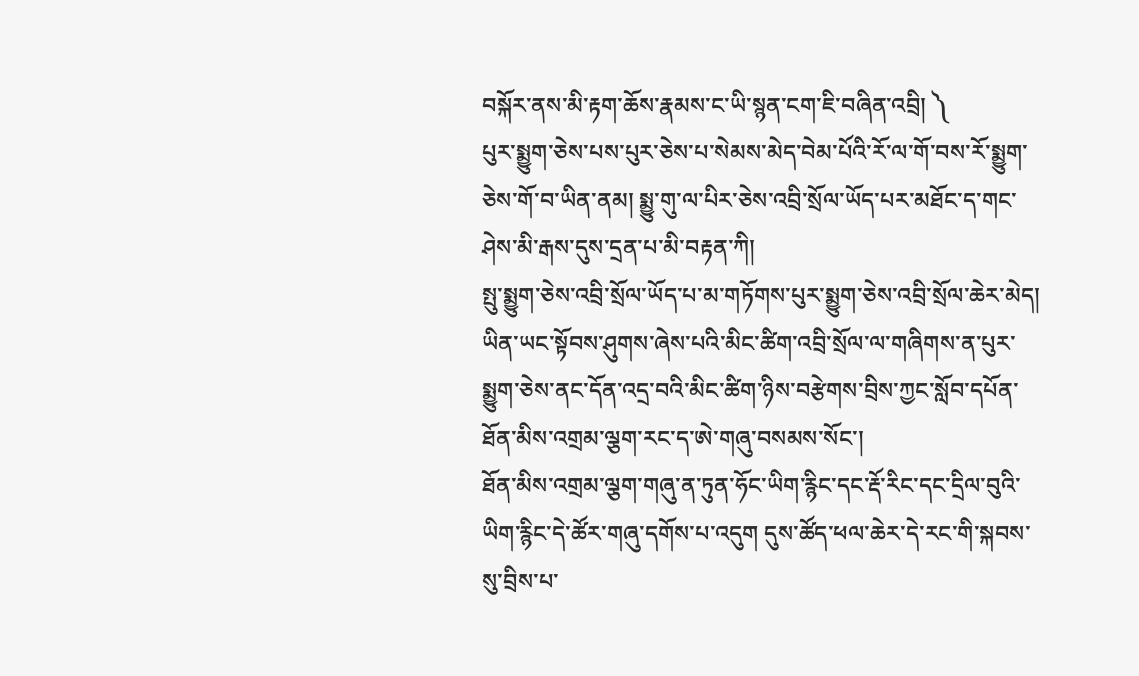བསྐོར་ནས་མི་རྟག་ཆོས་རྣམས་ང་ཡི་སྙན་ངག་ཇི་བཞིན་འབྲི། ༽
པུར་སྨྱུག་ཅེས་པས་པུར་ཅེས་པ་སེམས་མེད་བེམ་པོའི་རོ་ལ་གོ་བས་རོ་སྨྱུག་ཅེས་གོ་བ་ཡིན་ནམ། སྨྱུ་གུ་ལ་པིར་ཅེས་འབྲི་སྲོལ་ཡོད་པར་མཐོང་ད་གང་ཤེས་མི་རྒས་དུས་དྲན་པ་མི་བརྟན་ཀི།
སྤུ་སྨྱུག་ཅེས་འབྲི་སྲོལ་ཡོད་པ་མ་གཏོགས་པུར་སྨྱུག་ཅེས་འབྲི་སྲོལ་ཆེར་མེད། ཡིན་ཡང་སྟོབས་ཤུགས་ཞེས་པའི་མིང་ཚིག་འབྲི་སྲོལ་ལ་གཞིགས་ན་པུར་སྨྱུག་ཅེས་ནང་དོན་འདྲ་བའི་མིང་ཚིག་ཉིས་བརྩེགས་བྲིས་ཀྱང་སློབ་དཔོན་ཐོན་མིས་འགྲམ་ལྕག་རང་ད་ཨེ་གཞུ་བསམས་སོང་།
ཐོན་མིས་འགྲམ་ལྕག་གཞུ་ན་ཏུན་ཧོང་ཡིག་རྙིང་དང་རྡོ་རིང་དང་དྲིལ་བུའི་ཡིག་རྙིང་དེ་ཚོར་གཞུ་དགོས་པ་འདུག དུས་ཚོད་ཕལ་ཆེར་དེ་རང་གི་སྐབས་སུ་བྲིས་པ་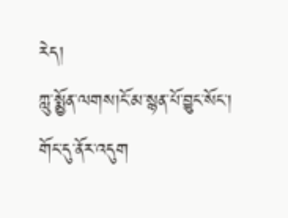རེད།
ཀླུ་སྨྱོན་ལགས།ངོ་མ་སྙན་པོ་བྱུང་སོང་།
གོང་དུ་ནོར་འདུག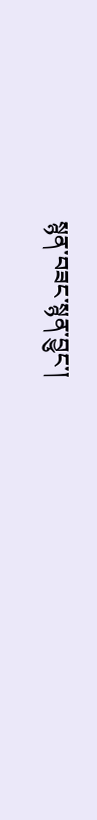སྙན་བཟང་སྙན་བྱུང་།